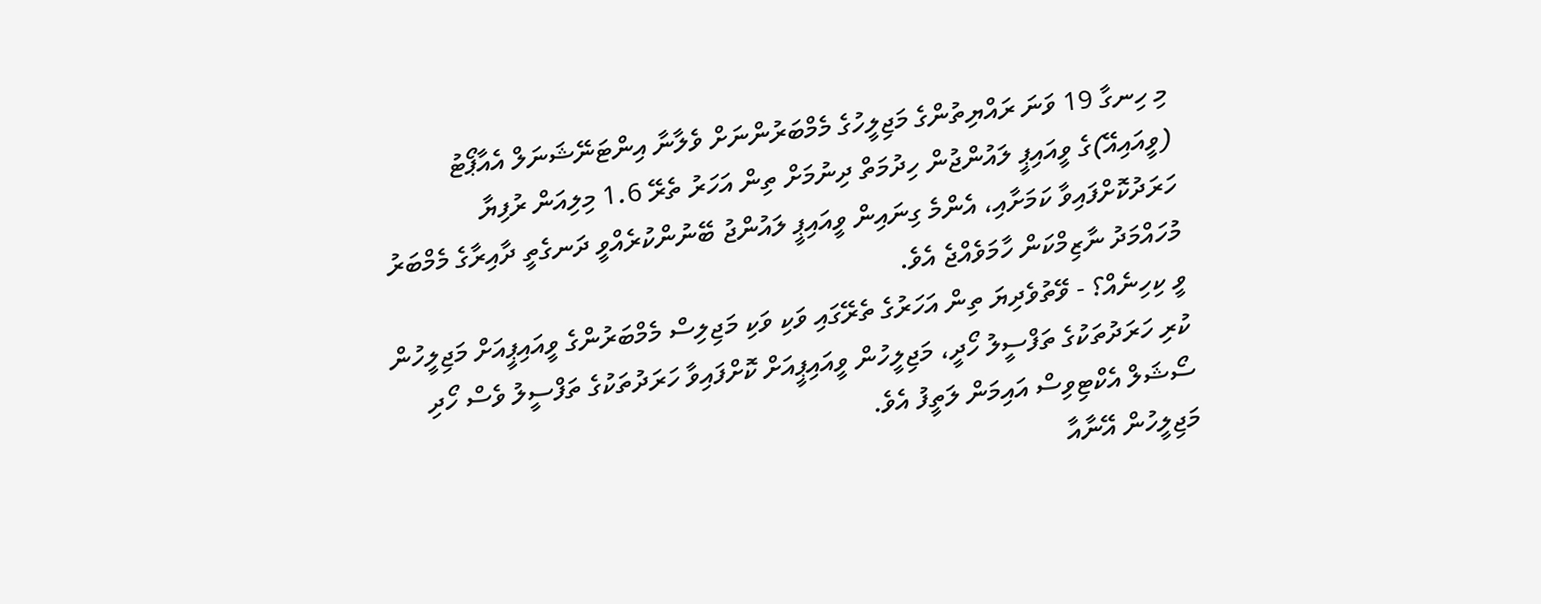މި ހިނގާ 19 ވަނަ ރައްޔިތުންގެ މަޖިލީހުގެ މެމްބަރުންނަށް ވެލާނާ އިންޓަނޭޝަނަލް އެއާޕޯޓު (ވީއައިއޭ)ގެ ވީއައިޕީ ލައުންޖުން ހިދުމަތް ދިނުމަށް ތިން އަހަރު ތެރޭ 1.6 މިލިއަން ރުފިޔާ ހަރަދުކޮށްފައިވާ ކަމަށާއި، އެންމެ ގިނައިން ވީއައިޕީ ލައުންޖު ބޭނުންކުރެއްވީ ދަނގެތީ ދާއިރާގެ މެމްބަރު މުހައްމަދު ނާޒިމްކަން ހާމަވެއްޖެ އެވެ.
ވީ ކިހިނެއް؟ - ވޭތުވެދިޔަ ތިން އަހަރުގެ ތެރޭގައި ވަކި ވަކި މަޖިލިސް މެމްބަރުންގެ ވީއައިޕީއަށް މަޖިލީހުން ކުރި ހަރަދުތަކުގެ ތަފްސީލު ހޯދީ، މަޖިލީހުން ވީއައިޕީއަށް ކޮށްފައިވާ ހަރަދުތަކުގެ ތަފްސީލު ވެސް ހޯދި ސޯޝަލް އެކްޓިވިސް އައިމަން ލަތީފު އެވެ.
މަޖިލީހުން އޭނާއާ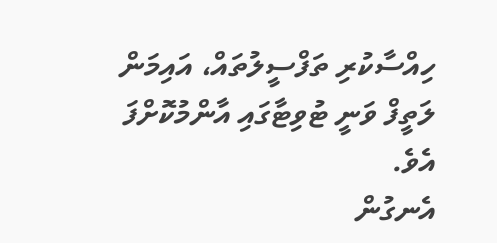ހިއްސާކުރި ތަފްސީލުތައް، އައިމަން ލަތީފް ވަނީ ޓުވިޓާގައި އާންމުކޮށްފަ އެވެ.
އެނގުން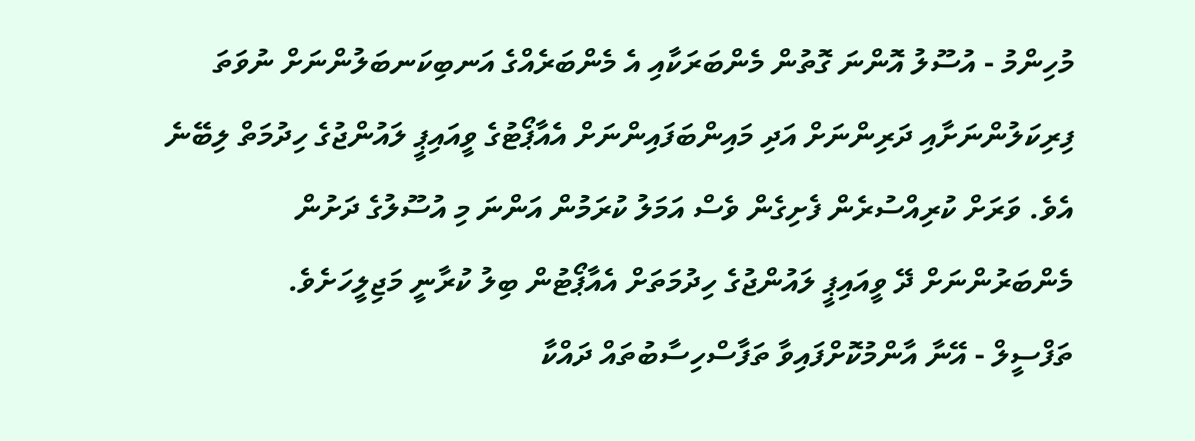މުހިންމު - އުސޫލު އޮންނަ ގޮތުން މެންބަރަކާއި އެ މެންބަރެއްގެ އަނބިކަނބަލުންނަށް ނުވަތަ ފިރިކަލުންނަށާއި ދަރިންނަށް އަދި މައިންބަފައިންނަށް އެއާޕޯޓުގެ ވީއައިޕީ ލައުންޖުގެ ހިދުމަތް ލިބޭނެ އެވެ. ވަރަށް ކުރިއްސުރެން ފެށިގެން ވެސް އަމަލު ކުރަމުން އަންނަ މި އުސޫލުގެ ދަށުން މެންބަރުންނަށް ދޭ ވީއައިޕީ ލައުންޖުގެ ހިދުމަތަށް އެއާޕޯޓުން ބިލު ކުރާނީ މަޖިލީހަށެވެ.
ތަފްސީލް - އޭނާ އާންމުކޮށްފައިވާ ތަފާސްހިސާބުތައް ދައްކާ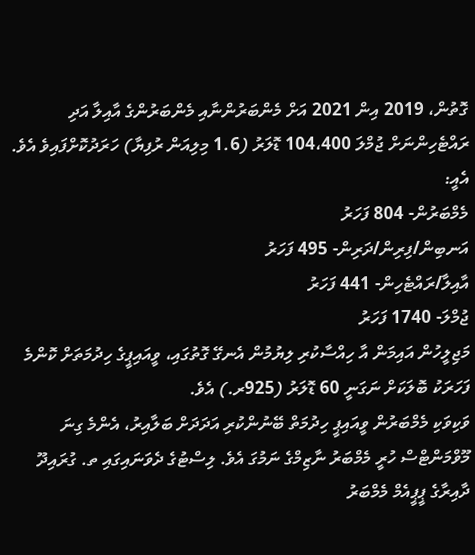ގޮތުން، 2019 އިން 2021 އަށް މެންބަރުންނާއި މެންބަރުންގެ އާއިލާ އަދި ރައްޓެހިންނަށް ޖުމްލަ 104،400 ޑޮލަރު (1.6 މިލިއަން ރުފިޔާ) ހަރަދުކޮށްފައިވެ އެވެ. އެއީ:
މެމްބަރުން- 804 ފަހަރު
އަނބިން/ފިރިން/ދަރިން- 495 ފަހަރު
އާއިލާ/ރައްޓެހިން- 441 ފަހަރު
ޖުމްލަ- 1740 ފަހަރު
މަޖިލީހުން އައިމަން އާ ހިއްސާކުރި ލިޔުމުން އެނގޭ ގޮތުގައި، ވީއައިޕީގެ ހިދުމަތަށް ކޮންމެ ފަހަރަކު ބޮލަކަށް ނަގަނީ 60 ޑޮލަރު (925ރ.) އެވެ.
ވަކިވަކި މެމްބަރުން ވީއައިޕީ ހިދުމަތް ބޭނުންކުރި އަދަދަށް ބަލާއިރު، އެންމެ ގިނަ މޫވްމަންޓްސް ހުރީ މެމްބަރު ނާޒިމްގެ ނަމުގަ އެވެ. ލިސްޓުގެ ދެވަނައިގައި ތ. ގުރައިދޫ ދާއިރާގެ ޕީޕީއެމް މެމްބަރު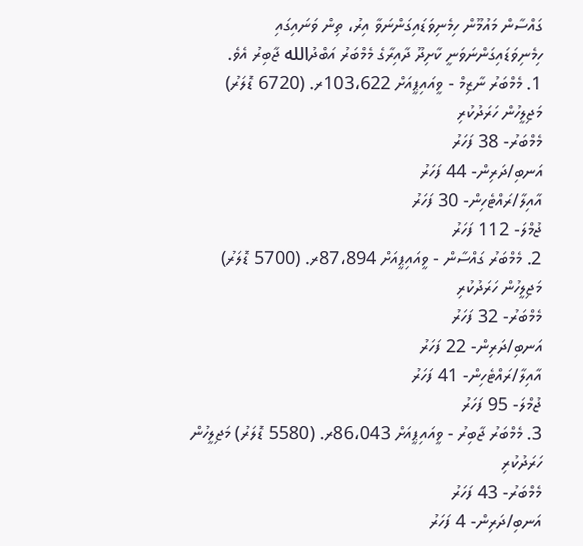ގައްސާން މައުމޫން ހިމެނިވަޑައިގަންނަވާ އިރު، ތިން ވަނައިގައި ހިމެނިވަޑައިގަންނަވަނީ ކާށިދޫ ދާއިރާގެ މެމްބަރު އަބްދުالله ޖާބިރު އެވެ.
1. މެމްބަރު ނާޒިމް - ވީއައިޕީއަށް 103،622ރ. (6720 ޑޮލަރު) މަޖިލީހުން ހަރަދުކުރި
މެމްބަރު- 38 ފަހަރު
އަނބި/ދަރިން- 44 ފަހަރު
އާއިލާ/ރައްޓެހިން- 30 ފަހަރު
ޖުމްލަ- 112 ފަހަރު
2. މެމްބަރު ގައްސާން - ވީއައިޕީއަށް 87،894ރ. (5700 ޑޮލަރު) މަޖިލީހުން ހަރަދުކުރި
މެމްބަރު- 32 ފަހަރު
އަނބި/ދަރިން- 22 ފަހަރު
އާއިލާ/ރައްޓެހިން- 41 ފަހަރު
ޖުމްލަ- 95 ފަހަރު
3. މެމްބަރު ޖާބިރު - ވީއައިޕީއަށް 86،043ރ. (5580 ޑޮލަރު) މަޖިލީހުން ހަރަދުކުރި
މެމްބަރު- 43 ފަހަރު
އަނބި/ދަރިން- 4 ފަހަރު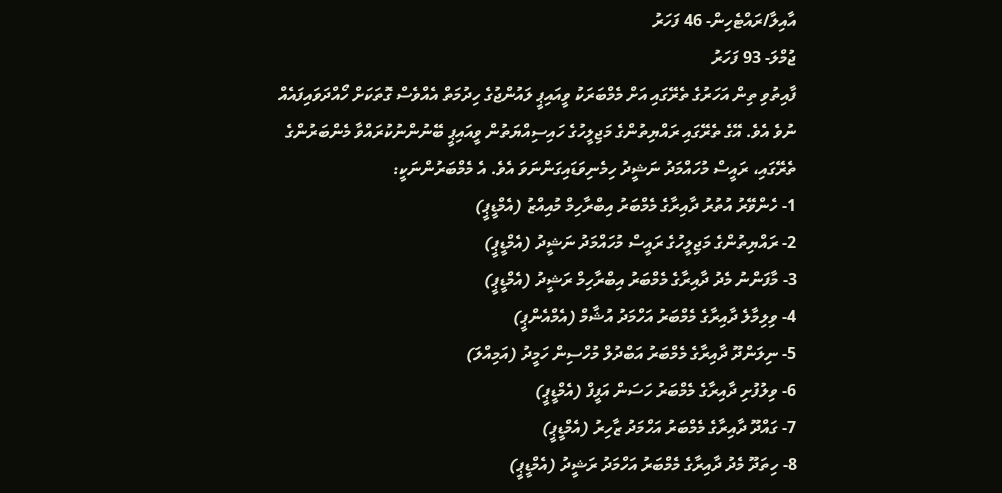އާއިލާ/ރައްޓެހިން- 46 ފަހަރު
ޖުމްލަ- 93 ފަހަރު
ފާއިތުވި ތިން އަހަރުގެ ތެރޭގައި އަށް މެމްބަރަކު ވީއައިޕީ ލައުންޖުގެ ހިދުމަތް އެއްވެސް ގޮތަކަށް ހޯއްދަވައިފައެއް ނުވެ އެވެ. އޭގެ ތެރޭގައި ރައްޔިތުންގެ މަޖިލީހުގެ ހައިސިއްޔަތުން ވީއައިޕީ ބޭނުންނުކުރައްވާ މެންބަރުންގެ ތެރޭގައި، ރައީސް މުހައްމަދު ނަޝީދު ހިމެނިވަޑައިގަންނަވަ އެވެ. އެ މެމްބަރުންނަކީ:
1- ހެންވޭރު އުތުރު ދާއިރާގެ މެމްބަރު އިބްރާހިމް މުއިއްޒު (އެމްޑީޕީ)
2- ރައްޔިތުންގެ މަޖިލީހުގެ ރައީސް މުހައްމަދު ނަޝީދު (އެމްޑީޕީ)
3- މާފަންނު މެދު ދާއިރާގެ މެމްބަރު އިބްރާހިމް ރަޝީދު (އެމްޑީޕީ)
4- ވިލިމާލެ ދާއިރާގެ މެމްބަރު އަހްމަދު އުޝާމް (އެމްއެންޕީ)
5- ނިލަންދޫ ދާއިރާގެ މެމްބަރު އަބްދުލް މުހްސިން ހަމީދު (އަމިއްލަ)
6- ވިލުފުށި ދާއިރާގެ މެމްބަރު ހަސަން އަފީފް (އެމްޑީޕީ)
7- ގައްދޫ ދާއިރާގެ މެމްބަރު އަހްމަދު ޒާހިރު (އެމްޑީޕީ)
8- ހިތަދޫ މެދު ދާއިރާގެ މެމްބަރު އަހްމަދު ރަޝީދު (އެމްޑީޕީ)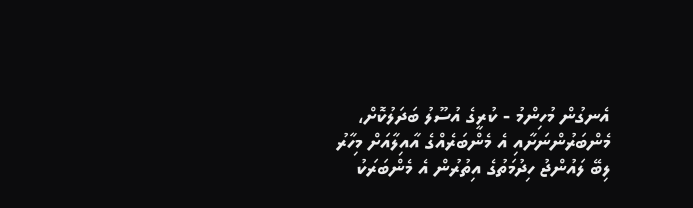އެނގުން މުހިންމު - ކުރީގެ އުސޫލު ބަދަލުކޮށް، މެންބަރުންނަށާއި އެ މެންބަރެއްގެ އާއިލާއަށް މިހާރު ލިބޭ ލައުންޖު ހިދުމަތުގެ އިތުރުން އެ މެންބަރަކު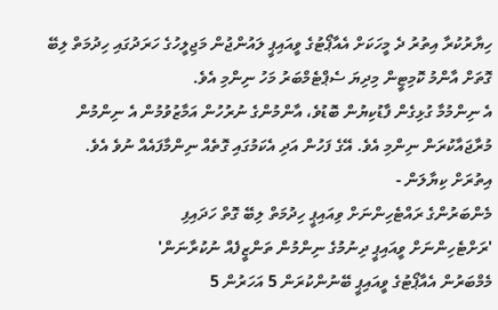ހިޔާރުކުރާ އިތުރު ދެ މީހަކަށް އެއާޕޯޓުގެ ވީއައިޕީ ލައުންޖުން މަޖިލީހުގެ ހަރަދުގައި ހިދުމަތް ލިބޭ ގޮތަށް އާންމު ކޮމިޓީން މިދިޔަ ސެޕްޓެމްބަރު މަހު ނިންމި އެވެ.
އެ ނިންމުމާ ގުޅިގެން ފާޑުކިޔުން ބޮޑުވެ، އާންމުންގެ ނުރުހުން އަމާޒުވުމުން އެ ނިންމުން މުރާޖައާކުރަން ނިންމި އެވެ. އޭގެ ފަހުން އަދި އެކަމުގައި ގޮތެއް ނިންމާފައެއް ނުވެ އެވެ.
އިތުރަށް ކިޔާލަން -
މެންބަރުންގެ ރައްޓެހިންނަށް ވިއައިޕީ ހިދުމަތް ލިބޭ ގޮތް ހަދައިފި
'ރަށްޓެހިންނަށް ވީއައިޕީ ދިނުމުގެ ނިންމުން ތަންޒީފެއް ނުކުރާނަން'
މެމްބަރުން އެއާޕޯޓުގެ ވީއައިޕީ ބޭނުންކުރަން 5 އަހަރުން 5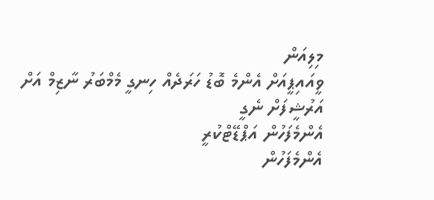މިލިއަން
ވީއައިޕީއަށް އެންމެ ބޮޑު ހަރަދެއް ހިނގީ މެމްބަރު ނާޒިމް އަށް
އަރުޝީފަށް ނެގީ
އެންމެފަހުން އަޕްޑޭޓްކުރީ
އެންމެފަހުން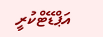އަޕްޑޭޓްކުރީ